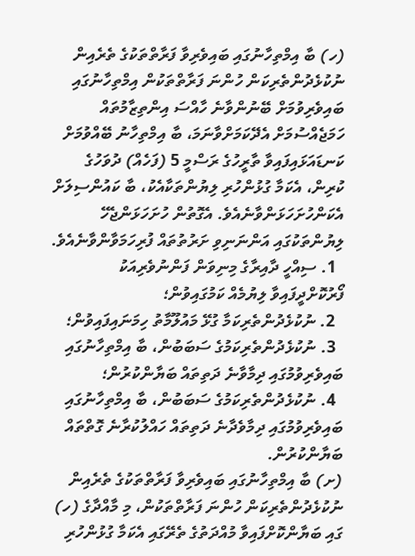(ހ) ބާ އިމްތިހާނުގައި ބައިވެރިވާ ފަރާތްތަކުގެ ތެރެއިން ނުކުޅެދުންތެރިކަން ހުންނަ ފަރާތްތަކުން އިމްތިހާނުގައި ބައިވެރިވުމަށް ބޭނުންވާނެ ހާއްސަ އިންތިޒާމުތައް ހަމަޖެއްސުމަށް އެދޭކަމަށްވާނަމަ، ބާ އިމްތިހާނު ބޭއްވުމަށް ކަނޑައަޅައިފައިވާ ތާރީހުގެ ރަސްމީ 5 (ފަހެއް) ދުވަހުގެ ކުރިން، އެކަމާ ގުޅުންހުރި ލިޔުންތަކާއެކު، ބާ ކައުންސިލަށް އެކަންހުށަހަޅަންވާނެއެވެ. އެގޮތުން ހުށަހަޅަންޖެހޭ ލިޔުންތަކުގައި އަންނަނިވި ށަރުތުތައް ފުރިހަމަވާންވާނެއެވެ.
  1. ސިއްހީ ދާއިރާގެ މިނިވަން ފަންނުވެރިއަކު ފޯރުކޮށްދީފައިވާ ލިޔުމެއް ކަމުގައިވުން؛
  2. ނުކުޅެދުންތެރިކަމާ ގުޅޭ މައުލޫމާތު ހިމަނައިފައިވުން؛
  3. ނުކުޅެދުންތެރިކަމުގެ ސަބަބުން، ބާ އިމްތިހާނުގައި ބައިވެރިވުމުގައި ދިމާވާނެ ދަތިތައް ބަޔާންކުރުން؛
  4. ނުކުޅެދުންތެރިކަމުގެ ސަބަބުން، ބާ އިމްތިހާނުގައި ބައިވެރިވުމުގައި ދިމާވެދާނެ ދަތިތައް ހައްލުކުރާނެ ގޮތްތައް ބަޔާންކުރުން.
(ށ) ބާ އިމްތިހާނުގައި ބައިވެރިވާ ފަރާތްތަކުގެ ތެރެއިން ނުކުޅެދުންތެރިކަން ހުންނަ ފަރާތްތަކުން، މި މާއްދާގެ (ހ) ގައި ބަޔާންކޮށްފައިވާ މުއްދަތުގެ ތެރޭގައި އެކަމާ ގުޅުންހުރި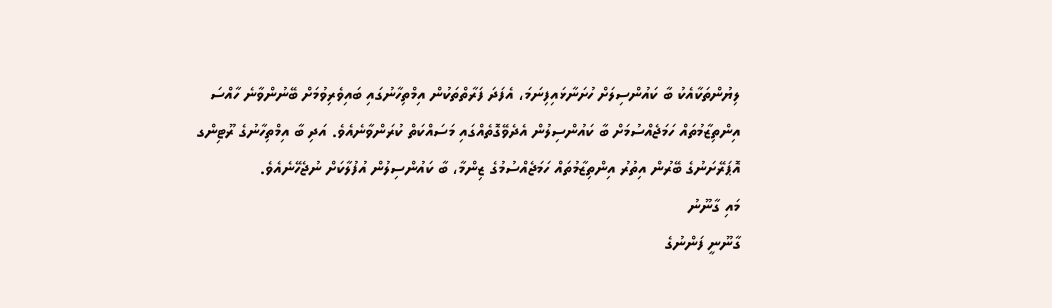ލިޔުންތަކާއެކު ބާ ކައުންސިލަށް ހުށަނާޅައިފިނަމަ، އެފަދަ ފަރާތްތަކުން އިމްތިހާނުގައި ބައިވެރިވުމަށް ބޭނުންވާނެ ހާއްސަ އިންތިޒާމުތައް ހަމަޖެއްސުމަށް ބާ ކައުންސިލުން އެދެވޭގޮތެއްގައި މަސައްކަތް ކުރަންވާނެއެވެ. އަދި ބާ އިމްތިހާނުގެ ރޫޓިންގ އޮޕަރޭށަނުގެ ބޭރުން އިތުރު އިންތިޒާމުތައް ހަމަޖެއްސުމުގެ ޒިންމާ، ބާ ކައުންސިލުން އުފުލާކަށް ނުޖެހޭނެއެވެ.
މައި ގާނޫނު
ގާނޫނީ ފަންނުގެ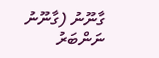ގާނޫނު (ގާނޫނު ނަންބަރު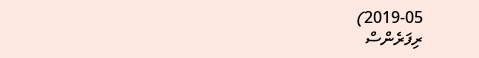2019-05)
ރިފަރެންސް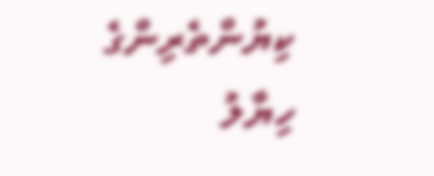ކިޔުންތެރިންގެ ހިޔާލު